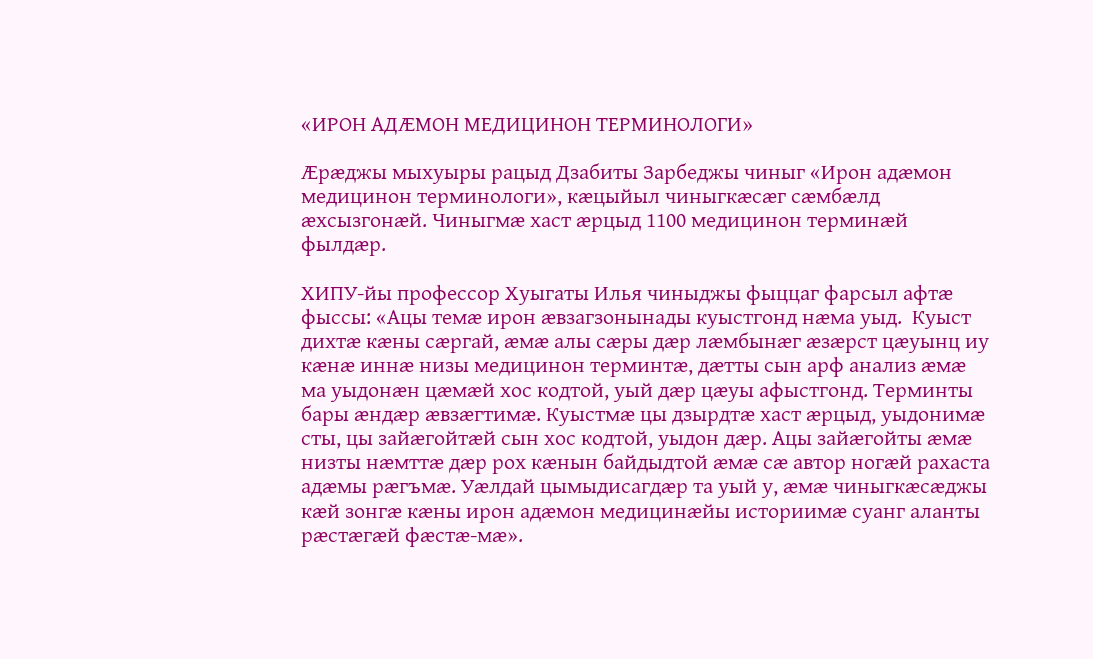«ИРОН АДÆМОН МЕДИЦИНОН ТЕРМИНОЛОГИ»

Æрæджы мыхуыры рацыд Дзабиты Зарбеджы чиныг «Ирон адæмон медицинон терминологи», кæцыйыл чиныгкæсæг сæмбæлд æхсызгонæй. Чиныгмæ хаст æрцыд 1100 медицинон терминæй фылдæр.

ХИПУ-йы профессор Хуыгаты Илья чиныджы фыццаг фарсыл афтæ фыссы: «Ацы темæ ирон æвзагзонынады куыстгонд нæма уыд.  Куыст дихтæ кæны сæргай, æмæ алы сæры дæр лæмбынæг æзæрст цæуынц иу кæнæ иннæ низы медицинон терминтæ, дæтты сын арф анализ æмæ ма уыдонæн цæмæй хос кодтой, уый дæр цæуы афыстгонд. Терминты бары æндæр æвзæгтимæ. Куыстмæ цы дзырдтæ хаст æрцыд, уыдонимæ сты, цы зайæгойтæй сын хос кодтой, уыдон дæр. Ацы зайæгойты æмæ низты нæмттæ дæр рох кæнын байдыдтой æмæ сæ автор ногæй рахаста адæмы рæгъмæ. Уæлдай цымыдисагдæр та уый у, æмæ чиныгкæсæджы кæй зонгæ кæны ирон адæмон медицинæйы историимæ суанг аланты рæстæгæй фæстæ-мæ».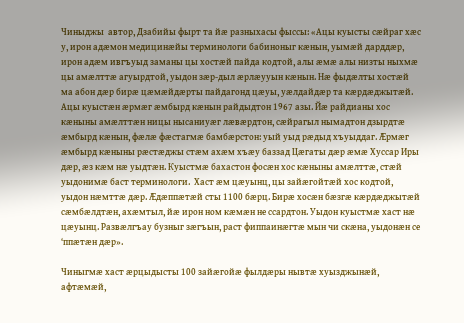Чиныджы  автор, Дзабийы фырт та йæ разныхасы фыссы: «Ацы куысты сæйраг хæс у, ирон адæмон медицинæйы терминологи бабиноныг кæнын, уымæй дарддæр, ирон адæм ивгъуыд заманы цы хостæй пайда кодтой, алы æмæ алы низты ныхмæ цы амæлттæ агуырдтой, уыдон зæр-дыл æрлæууын кæнын. Нæ фыдæлты хостæй ма абон дæр бирæ цæмæйдæрты пайдагонд цæуы, уæлдайдæр та кæрдæджытæй. Ацы куыстæн æрмæг æмбырд кæнын райдыдтон 1967 азы. Йæ райдианы хос кæныны амæлттæн ницы нысаниуæг лæвæрдтон, сæйрагыл нымадтон дзырдтæ æмбырд кæнын, фæлæ фæстагмæ бамбæрстон: уый уыд рæдыд хъуыддаг. Æрмæг æмбырд кæныны рæстæджы стæм ахæм хъæу баззад Цæгаты дæр æмæ Хуссар Иры дæр, æз кæм нæ уыдтæн. Куыстмæ бахастон фосæн хос кæныны амæлттæ, стæй уыдонимæ баст терминологи.  Хаст æм цæуынц, цы зайæгойтæй хос кодтой, уыдон нæмттæ дæр. Æдæппæтæй сты 1100 бæрц. Бирæ хосæн бæзгæ кæрдæджытæй сæмбæлдтæн, ахæмтыл, йæ ирон ном кæмæн не ссардтон. Уыдон куыстмæ хаст нæ цæуынц. Развæлгъау бузныг зæгъын, раст фиппаинæгтæ мын чи скæна, уыдонæн се ‘ппæтæн дæр».

Чиныгмæ хаст æрцыдысты 100 зайæгойæ фылдæры нывтæ хуызджынæй, афтæмæй,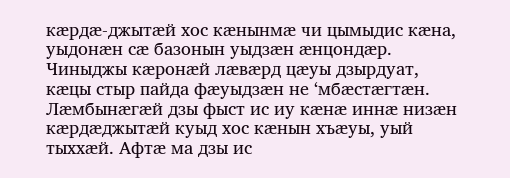кæрдæ-джытæй хос кæнынмæ чи цымыдис кæна, уыдонæн сæ базонын уыдзæн æнцондæр. Чиныджы кæронæй лæвæрд цæуы дзырдуат, кæцы стыр пайда фæуыдзæн не ‘мбæстæгтæн. Лæмбынæгæй дзы фыст ис иу кæнæ иннæ низæн кæрдæджытæй куыд хос кæнын хъæуы, уый тыххæй. Афтæ ма дзы ис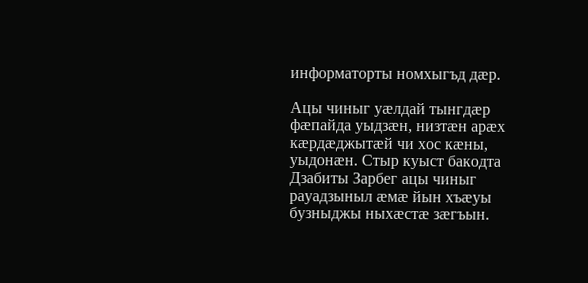информаторты номхыгъд дæр.

Ацы чиныг уæлдай тынгдæр фæпайда уыдзæн, низтæн арæх кæрдæджытæй чи хос кæны, уыдонæн. Стыр куыст бакодта Дзабиты Зарбег ацы чиныг рауадзыныл æмæ йын хъæуы бузныджы ныхæстæ зæгъын.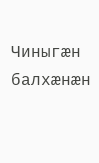Чиныгæн балхæнæн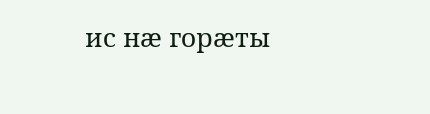ис нæ горæты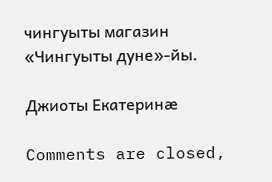чингуыты магазин «Чингуыты дуне»-йы.

Джиоты Екатеринæ

Comments are closed,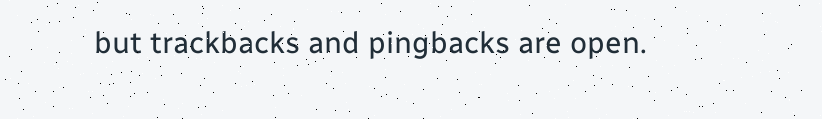but trackbacks and pingbacks are open.